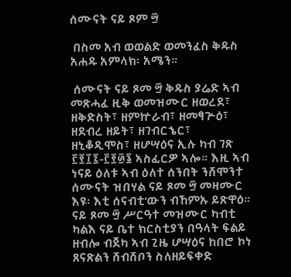ሰሙናት ናይ ጾም ፵

 በስመ አብ ወወልድ ወመንፈስ ቅዱስ አሐዱ አምላክ፡ አሜን።

 ሰሙናት ናይ ጾመ ፵ ቅዱስ ያሬድ ኣብ መጽሓፈ ዚቅ ወመዝሙር ዘወረደ፣ ዘቅድስት፣ ዘምኵራብ፣ ዘመፃጕዕ፣ ዘደብረ ዘይት፣ ዘገብርኄር፣ ዘኒቆዲሞስ፣ ዘሆሣዕና ኢሉ ካብ ገጽ ፫፻፲፯-፫፻፴፮ ኣስፊርዎ ኣሎ። እዚ ኣብ ነናይ ዕለቱ ኣብ ዕለተ ሰንበት ንሸሞንተ ሰሙናት ዝበሃል ናይ ጾመ ፵ መዛሙር እዩ፡ እቲ ሰናብቲ’ውን ብኸምኡ ይጽዋዕ። ናይ ጾመ ፵ ሥርዓተ መዝሙር ካብቲ ካልእ ናይ ቤተ ክርስቲያን በዓላት ፍልይ ዘብሎ ብጀካ ኣብ ጊዜ ሆሣዕና ከበሮ ኮነ ጸናጽልን ሸብሸቦን ስለዘይፍቀድ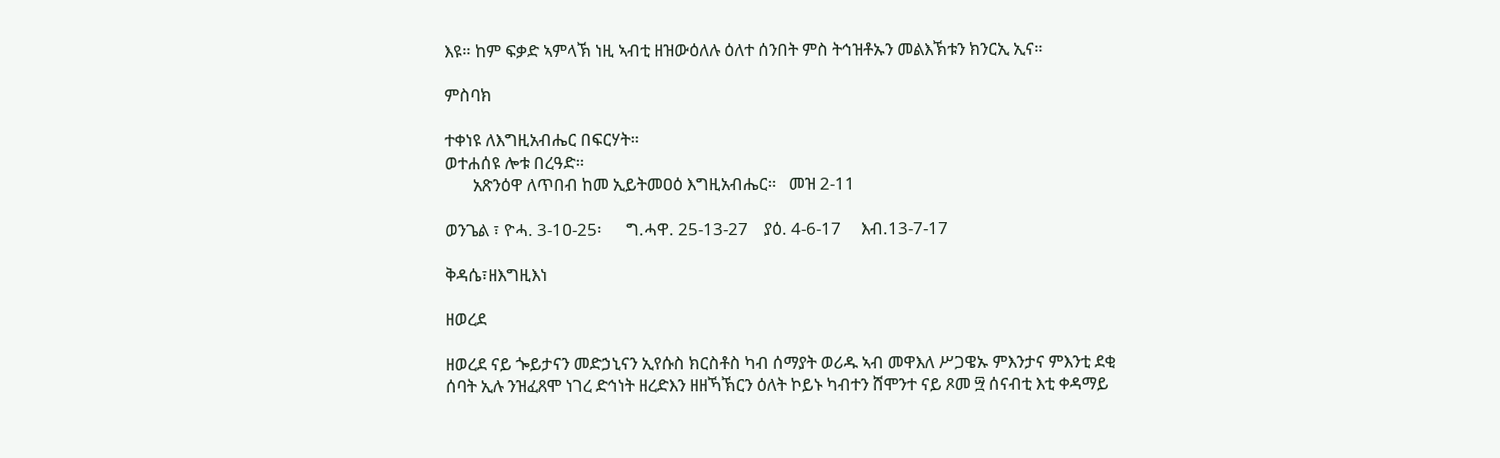እዩ። ከም ፍቃድ ኣምላኽ ነዚ ኣብቲ ዘዝውዕለሉ ዕለተ ሰንበት ምስ ትኅዝቶኡን መልእኽቱን ክንርኢ ኢና።

ምስባክ

ተቀነዩ ለእግዚአብሔር በፍርሃት።
ወተሐሰዩ ሎቱ በረዓድ።
       አጽንዕዋ ለጥበብ ከመ ኢይትመዐዕ እግዚአብሔር።   መዝ 2-11

ወንጌል ፣ ዮሓ. 3-1ዐ-25፡      ግ.ሓዋ. 25-13-27    ያዕ. 4-6-17     እብ.13-7-17

ቅዳሴ፣ዘእግዚእነ

ዘወረደ

ዘወረደ ናይ ጐይታናን መድኃኒናን ኢየሱስ ክርስቶስ ካብ ሰማያት ወሪዱ ኣብ መዋእለ ሥጋዌኡ ምእንታና ምእንቲ ደቂ ሰባት ኢሉ ንዝፈጸሞ ነገረ ድኅነት ዘረድእን ዘዘኻኽርን ዕለት ኮይኑ ካብተን ሸሞንተ ናይ ጾመ ፵ ሰናብቲ እቲ ቀዳማይ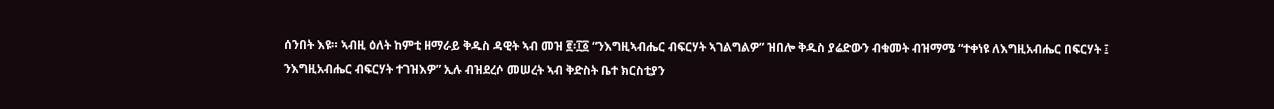ሰንበት እዩ። ኣብዚ ዕለት ከምቲ ዘማራይ ቅዱስ ዳዊት ኣብ መዝ ፪፡፲፩ “ንእግዚኣብሔር ብፍርሃት ኣገልግልዎ” ዝበሎ ቅዱስ ያሬድውን ብቁመት ብዝማሜ “ተቀነዩ ለእግዚአብሔር በፍርሃት ፤ ንእግዚአብሔር ብፍርሃት ተገዝእዎ” ኢሉ ብዝደረሶ መሠረት ኣብ ቅድስት ቤተ ክርስቲያን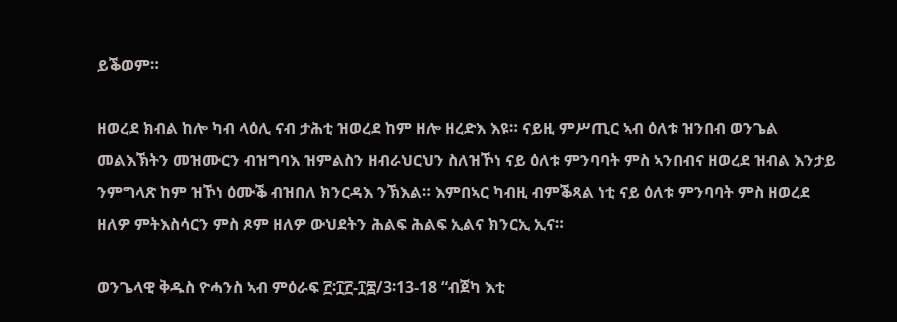ይቕወም።

ዘወረደ ክብል ከሎ ካብ ላዕሊ ናብ ታሕቲ ዝወረደ ከም ዘሎ ዘረድእ እዩ። ናይዚ ምሥጢር ኣብ ዕለቱ ዝንበብ ወንጌል መልእኽትን መዝሙርን ብዝግባእ ዝምልስን ዘብራህርህን ስለዝኾነ ናይ ዕለቱ ምንባባት ምስ ኣንበብና ዘወረደ ዝብል እንታይ ንምግላጽ ከም ዝኾነ ዕሙቕ ብዝበለ ክንርዳእ ንኽእል። እምበኣር ካብዚ ብምቕጻል ነቲ ናይ ዕለቱ ምንባባት ምስ ዘወረደ ዘለዎ ምትእስሳርን ምስ ጾም ዘለዎ ውህደትን ሕልፍ ሕልፍ ኢልና ክንርኢ ኢና።

ወንጌላዊ ቅዱስ ዮሓንስ ኣብ ምዕራፍ ፫፡፲፫-፲፰/3፡13-18 “ብጀካ እቲ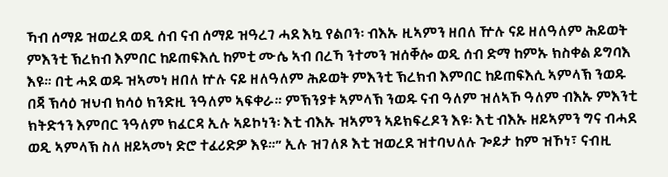ኻብ ሰማይ ዝወረደ ወዲ ሰብ ናብ ሰማይ ዝዓረገ ሓደ እኳ የልቦን፡ ብእኡ ዚኣምን ዘበለ ዅሉ ናይ ዘለዓለም ሕይወት ምእንቲ ኽረክብ እምበር ከይጠፍእሲ ከምቲ ሙሴ ኣብ በረኻ ንተመን ዝሰቐሎ ወዲ ሰብ ድማ ከምኡ ክስቀል ይግባእ እዩ። በቲ ሓደ ወዱ ዝኣመነ ዘበለ ኵሉ ናይ ዘለዓለም ሕይወት ምእንቲ ኽረክብ እምበር ከይጠፍእሲ ኣምላኽ ንወዱ በጃ ኽሳዕ ዝህብ ክሳዕ ክንድዚ ንዓለም ኣፍቀራ። ምኽንያቱ ኣምላኽ ንወዱ ናብ ዓለም ዝለኣኾ ዓለም ብእኡ ምእንቲ ክትድኅን እምበር ንዓለም ክፈርዳ ኢሉ ኣይኮነን፡ እቲ ብእኡ ዝኣምን ኣይክፍረዶን እዩ፡ እቲ ብእኡ ዘይኣምን ግና ብሓደ ወዲ ኣምላኽ ስለ ዘይኣመነ ድሮ ተፈሪድዎ እዩ።” ኢሉ ዝገለጾ እቲ ዝወረደ ዝተባህለሉ ጐይታ ከም ዝኾነ፣ ናብዚ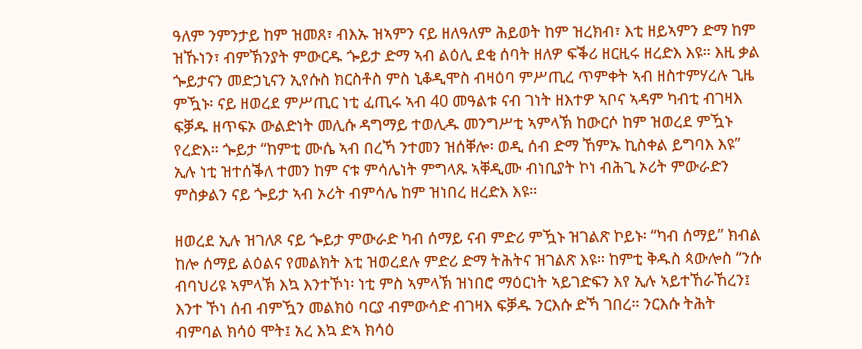ዓለም ንምንታይ ከም ዝመጸ፣ ብእኡ ዝኣምን ናይ ዘለዓለም ሕይወት ከም ዝረክብ፣ እቲ ዘይኣምን ድማ ከም ዝኹነን፣ ብምኽንያት ምውርዱ ጐይታ ድማ ኣብ ልዕሊ ደቂ ሰባት ዘለዎ ፍቕሪ ዘርዚሩ ዘረድእ እዩ። እዚ ቃል ጐይታናን መድኃኒናን ኢየሱስ ክርስቶስ ምስ ኒቆዲሞስ ብዛዕባ ምሥጢረ ጥምቀት ኣብ ዘስተምሃረሉ ጊዜ ምዃኑ፡ ናይ ዘወረደ ምሥጢር ነቲ ፈጢሩ ኣብ 40 መዓልቱ ናብ ገነት ዘእተዎ ኣቦና ኣዳም ካብቲ ብገዛእ ፍቓዱ ዘጥፍኦ ውልድነት መሊሱ ዳግማይ ተወሊዱ መንግሥቲ ኣምላኽ ከውርሶ ከም ዝወረደ ምዃኑ የረድእ። ጐይታ “ከምቲ ሙሴ ኣብ በረኻ ንተመን ዝሰቐሎ፡ ወዲ ሰብ ድማ ኸምኡ ኪስቀል ይግባእ እዩ” ኢሉ ነቲ ዝተሰቕለ ተመን ከም ናቱ ምሳሌነት ምግላጹ ኣቐዲሙ ብነቢያት ኮነ ብሕጊ ኦሪት ምውራድን ምስቃልን ናይ ጐይታ ኣብ ኦሪት ብምሳሌ ከም ዝነበረ ዘረድእ እዩ።

ዘወረደ ኢሉ ዝገለጾ ናይ ጐይታ ምውራድ ካብ ሰማይ ናብ ምድሪ ምዃኑ ዝገልጽ ኮይኑ፡ “ካብ ሰማይ” ክብል ከሎ ሰማይ ልዕልና የመልክት እቲ ዝወረደሉ ምድሪ ድማ ትሕትና ዝገልጽ እዩ። ከምቲ ቅዱስ ጳውሎስ “ንሱ ብባህሪዩ ኣምላኽ እኳ እንተኾነ፡ ነቲ ምስ ኣምላኽ ዝነበሮ ማዕርነት ኣይገድፍን እየ ኢሉ ኣይተኸራኸረን፤ እንተ ኾነ ሰብ ብምዃን መልክዕ ባርያ ብምውሳድ ብገዛእ ፍቓዱ ንርእሱ ድኻ ገበረ። ንርእሱ ትሕት ብምባል ክሳዕ ሞት፤ አረ እኳ ድኣ ክሳዕ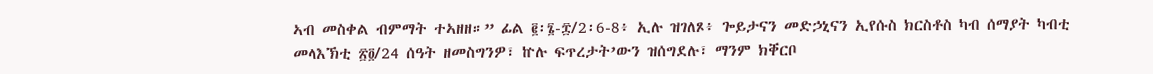ኣብ መስቀል ብምማት ተኣዘዘ።” ፊል ፪፡፮-፰/2፡6-8፥ ኢሉ ዝገለጾ፥ ጐይታናን መድኃኒናን ኢየሱስ ክርስቶስ ካብ ሰማያት ካብቲ መላእኽቲ ፳፬/24 ሰዓት ዘመስግንዎ፣ ኵሉ ፍጥረታት’ውን ዝሰግደሉ፣ ማንም ክቐርቦ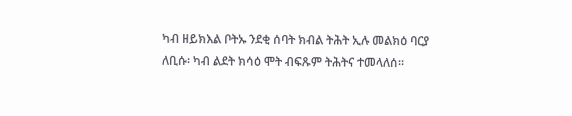ካብ ዘይክእል ቦትኡ ንደቂ ሰባት ክብል ትሕት ኢሉ መልክዕ ባርያ ለቢሱ፡ ካብ ልደት ክሳዕ ሞት ብፍጹም ትሕትና ተመላለሰ።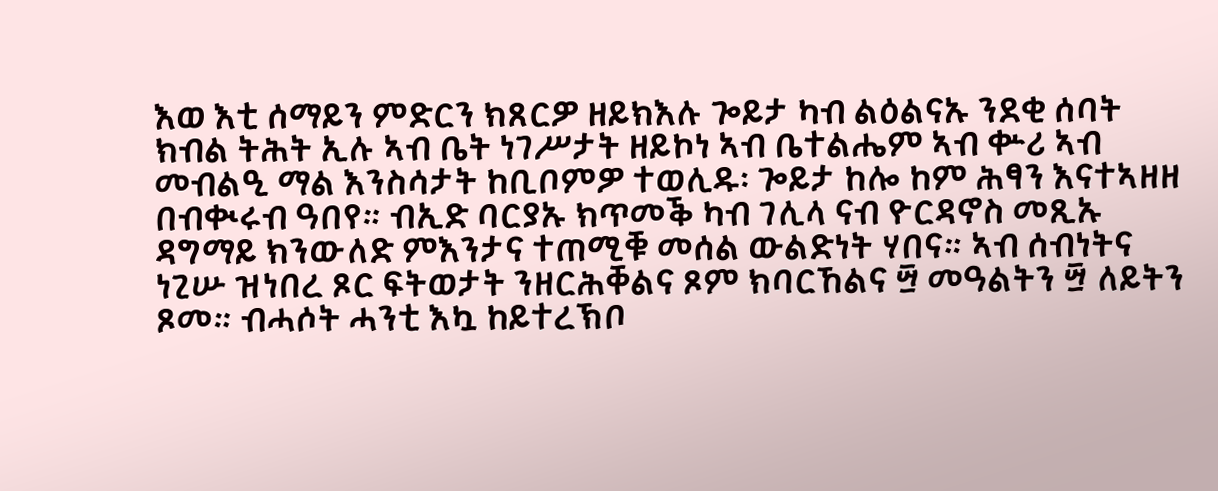እወ እቲ ሰማይን ምድርን ክጸርዎ ዘይክእሉ ጐይታ ካብ ልዕልናኡ ንደቂ ሰባት ክብል ትሕት ኢሉ ኣብ ቤት ነገሥታት ዘይኮነ ኣብ ቤተልሔም ኣብ ቍሪ ኣብ መብልዒ ማል እንስሳታት ከቢቦምዎ ተወሊዱ፡ ጐይታ ከሎ ከም ሕፃን እናተኣዘዘ በብቊሩብ ዓበየ። ብኢድ ባርያኡ ክጥመቕ ካብ ገሊላ ናብ ዮርዳኖስ መጺኡ ዳግማይ ክንውለድ ምእንታና ተጠሚቑ መሰል ውልድነት ሃበና። ኣብ ሰብነትና ነጊሡ ዝነበረ ጾር ፍትወታት ንዘርሕቐልና ጾም ክባርኸልና ፵ መዓልትን ፵ ለይትን ጾመ። ብሓሶት ሓንቲ እኳ ከይተረኽቦ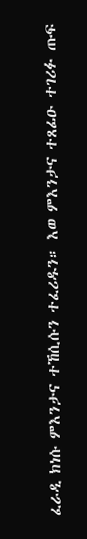ፈራዲ ክነሱ ምእንታና ተኸሲሱን ተፈሪዱን። እወ ምእንታና ተጸፊዑ ተገሪፉ ጡፍ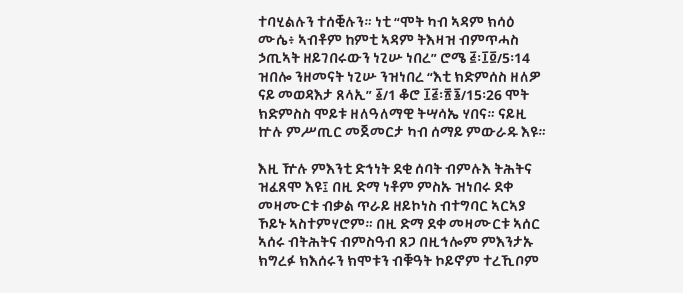ተባሂልሉን ተሰቒሉን። ነቲ “ሞት ካብ ኣዳም ክሳዕ ሙሴ፥ ኣብቶም ከምቲ ኣዳም ትእዛዝ ብምጥሓስ ኃጢኣት ዘይገበሩውን ነጊሡ ነበረ” ሮሜ ፭፡፲፬/5፡14 ዝበሎ ንዘመናት ነጊሡ ንዝነበረ “እቲ ክድምሰስ ዘለዎ ናይ መወዳእታ ጸላኢ” ፩/1 ቆሮ ፲፭፡፳፮/15፡26 ሞት ክድምስስ ሞይቱ ዘለዓለማዊ ትሣሳኤ ሃበና። ናይዚ ኵሉ ምሥጢር መጀመርታ ካብ ሰማይ ምውራዱ እዩ።

እዚ ዅሉ ምእንቲ ድኅነት ደቂ ሰባት ብምሉእ ትሕትና ዝፈጸሞ እዩ፤ በዚ ድማ ነቶም ምስኡ ዝነበሩ ደቀ መዛሙርቱ ብቃል ጥራይ ዘይኮነስ ብተግባር ኣርኣያ ኾይኑ ኣስተምሃሮም። በዚ ድማ ደቀ መዛሙርቱ ኣሰር ኣሰሩ ብትሕትና ብምስዓብ ጸጋ በዚኅሎም ምእንታኡ ክግረፉ ክእሰሩን ክሞቱን ብቑዓት ኮይኖም ተረኺቦም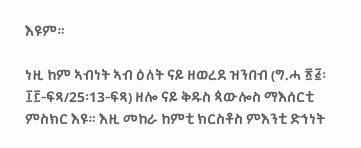እዩም።

ነዚ ከም ኣብነት ኣብ ዕለት ናይ ዘወረደ ዝንበብ (ግ.ሓ ፳፭፡፲፫-ፍጻ/25፡13-ፍጻ) ዘሎ ናይ ቅዱስ ጳውሎስ ማእሰርቲ ምስክር እዩ። እዚ መከራ ከምቲ ክርስቶስ ምእንቲ ድኅነት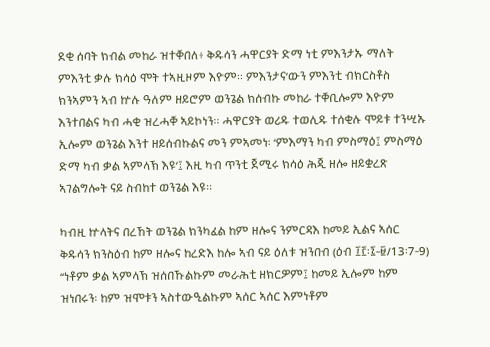ደቂ ሰባት ክብል መከራ ዝተቐበለ፥ ቅዱሳን ሓዋርያት ድማ ነቲ ምእንታኡ ማለት ምእንቲ ቃሉ ክሳዕ ሞት ተኣዚዞም እዮም። ምእንታና’ውን ምእንቲ ብክርስቶስ ክንኣምን ኣብ ኵሉ ዓለም ዘይሮም ወንጌል ክሰብኩ መከራ ተቐቢሎም እዮም እንተበልና ካብ ሓቂ ዝረሓቐ ኣይኮነን። ሓዋርያት ወሪዱ ተወሊዱ ተሰቂሉ ሞይቱ ተንሢኡ ኢሎም ወንጌል እንተ ዘይሰብኩልና መን ምኣመነ፡ ‘ምእማን ካብ ምስማዕ፤ ምስማዕ ድማ ካብ ቃል ኣምላኽ እዩ’፤ እዚ ካብ ጥንቲ ጀሚሩ ክሳዕ ሕጂ ዘሎ ዘይቋረጽ ኣገልግሎት ናይ ስብከተ ወንጌል እዩ።

ካብዚ ኵላትና በረኸት ወንጌል ክንካፈል ከም ዘሎና ንምርዳእ ከመይ ኢልና ኣሰር ቅዱሳን ክንስዕብ ከም ዘሎና ከረድእ ከሎ ኣብ ናይ ዕለቱ ዝንበብ (ዕብ ፲፫፡፯-፱/13፡7-9) “ነቶም ቃል ኣምላኽ ዝሰበኹልኩም መራሕቲ ዘክርዎም፤ ከመይ ኢሎም ከም ዝነበሩን፡ ከም ዝሞቱን ኣስተውዒልኩም ኣሰር ኣሰር እምነቶም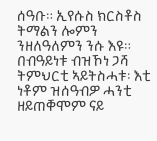ሰዓቡ። ኢየሱስ ክርስቶስ ትማልን ሎምን ንዘለዓለምን ንሱ እዩ። በብዓይነቱ ብዝኾነ ጋሻ ትምህርቲ ኣይትስሓቱ፡ እቲ ነቶም ዝሰዓብዎ ሓንቲ ዘይጠቐሞም ናይ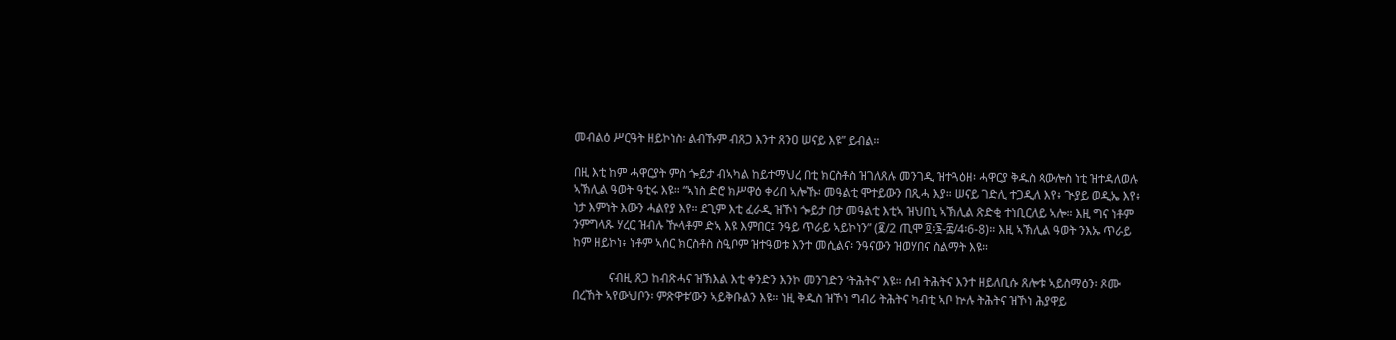መብልዕ ሥርዓት ዘይኮነስ፡ ልብኹም ብጸጋ እንተ ጸንዐ ሠናይ እዩ” ይብል።

በዚ እቲ ከም ሓዋርያት ምስ ጐይታ ብኣካል ከይተማህረ በቲ ክርስቶስ ዝገለጸሉ መንገዲ ዝተጓዕዘ፡ ሓዋርያ ቅዱስ ጳውሎስ ነቲ ዝተዳለወሉ ኣኽሊል ዓወት ዓቲሩ እዩ። “ኣነስ ድሮ ክሥዋዕ ቀሪበ ኣሎኹ፡ መዓልቲ ሞተይውን በጺሓ እያ። ሠናይ ገድሊ ተጋዲለ እየ፥ ጒያይ ወዲኤ እየ፥ ነታ እምነት እውን ሓልየያ እየ። ደጊም እቲ ፈራዲ ዝኾነ ጐይታ በታ መዓልቲ እቲኣ ዝህበኒ ኣኽሊል ጽድቂ ተነቢርለይ ኣሎ። እዚ ግና ነቶም ንምግላጹ ሃረር ዝብሉ ዅላቶም ድኣ እዩ እምበር፤ ንዓይ ጥራይ ኣይኮነን” (፪/2 ጢሞ ፬፡፮-፰/4፡6-8)። እዚ ኣኽሊል ዓወት ንእኡ ጥራይ ከም ዘይኮነ፥ ነቶም ኣሰር ክርስቶስ ስዒቦም ዝተዓወቱ እንተ መሲልና፡ ንዓናውን ዝወሃበና ስልማት እዩ።

            ናብዚ ጸጋ ከብጽሓና ዝኽእል እቲ ቀንድን እንኮ መንገድን ‘ትሕትና’ እዩ። ሰብ ትሕትና እንተ ዘይለቢሱ ጸሎቱ ኣይስማዕን፡ ጾሙ በረኸት ኣየውህቦን፡ ምጽዋቱ’ውን ኣይቅቡልን እዩ። ነዚ ቅዱስ ዝኾነ ግብሪ ትሕትና ካብቲ ኣቦ ኵሉ ትሕትና ዝኾነ ሕያዋይ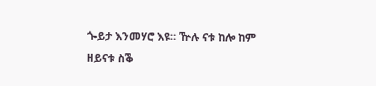ጐይታ እንመሃሮ እዩ። ዅሉ ናቱ ከሎ ከም ዘይናቱ ስቕ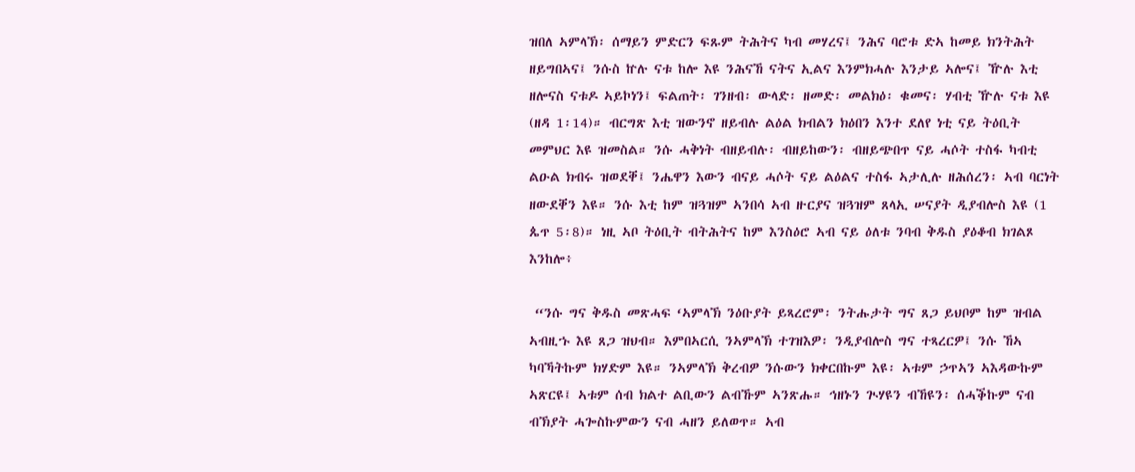ዝበለ ኣምላኽ፡ ሰማይን ምድርን ፍጹም ትሕትና ካብ መሃረና፤ ንሕና ባሮቱ ድኣ ከመይ ክንትሕት ዘይግበኣና፤ ንሱስ ኵሉ ናቱ ከሎ እዩ ንሕናኸ ናትና ኢልና እንምክሓሉ እንታይ ኣሎና፤ ዅሉ እቲ ዘሎናስ ናቱዶ ኣይኮነን፤ ፍልጠት፡ ገንዘብ፡ ውላድ፡ ዘመድ፡ መልክዕ፡ ቁመና፡ ሃብቲ ዅሉ ናቱ እዩ (ዘዳ 1፡14)። ብርግጽ እቲ ዝውንኖ ዘይብሉ ልዕል ክብልን ክዕበን እንተ ደለየ ነቲ ናይ ትዕቢት መምህር እዩ ዝመስል። ንሱ ሓቅነት ብዘይብሉ፡ ብዘይከውን፡ ብዘይጭበጥ ናይ ሓሶት ተስፋ ካብቲ ልዑል ክብሩ ዝወደቐ፤ ንሔዋን እውን ብናይ ሓሶት ናይ ልዕልና ተስፋ ኣታሊሉ ዘሕሰረን፡ ኣብ ባርነት ዘውደቐን እዩ። ንሱ እቲ ከም ዝጓዝም ኣንበሳ ኣብ ዙርያና ዝጓዝም ጸላኢ ሠናያት ዲያብሎስ እዩ (1 ጴጥ 5፡8)። ነዚ ኣቦ ትዕቢት ብትሕትና ከም እንስዕሮ ኣብ ናይ ዕለቱ ንባብ ቅዱስ ያዕቆብ ክገልጾ እንከሎ፥

 “ንሱ ግና ቅዱስ መጽሓፍ ‘ኣምላኽ ንዕቡያት ይጻረሮም፡ ንትሑታት ግና ጸጋ ይህቦም ከም ዝብል ኣብዚኁ እዩ ጸጋ ዝህብ። እምበኣርሲ ንኣምላኽ ተገዝእዎ፡ ንዲያብሎስ ግና ተጻረርዎ፤ ንሱ ኸኣ ካባኻትኩም ክሃድም እዩ። ንኣምላኽ ቅረብዎ ንሱውን ክቀርበኩም እዩ፡ ኣቱም ኃጥኣን ኣእዳውኩም ኣጽርዩ፤ ኣቱም ሰብ ክልተ ልቢውን ልብኹም ኣንጽሑ። ኅዘኑን ጒሃዩን ብኸዩን፡ ሰሓቕኩም ናብ ብኽያት ሓጐስኩምውን ናብ ሓዘን ይለወጥ። ኣብ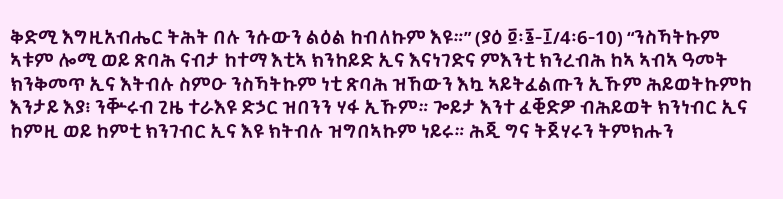ቅድሚ እግዚአብሔር ትሕት በሉ ንሱውን ልዕል ከብለኩም እዩ።” (ያዕ ፬፡፮-፲/4፡6-10) “ንስኻትኩም ኣቱም ሎሚ ወይ ጽባሕ ናብታ ከተማ እቲኣ ክንከይድ ኢና እናነገድና ምእንቲ ክንረብሕ ከኣ ኣብኣ ዓመት ክንቅመጥ ኢና እትብሉ ስምዑ ንስኻትኩም ነቲ ጽባሕ ዝኸውን እኳ ኣይትፈልጡን ኢኹም ሕይወትኩምከ እንታይ እያ፧ ንቝሩብ ጊዜ ተራእዩ ድኃር ዝበንን ሃፋ ኢኹም። ጐይታ እንተ ፈቒድዎ ብሕይወት ክንነብር ኢና ከምዚ ወይ ከምቲ ክንገብር ኢና እዩ ክትብሉ ዝግበኣኩም ነይሩ። ሕጂ ግና ትጀሃሩን ትምክሑን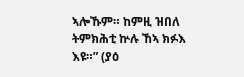ኣሎኹም። ከምዚ ዝበለ ትምክሕቲ ኵሉ ኸኣ ክፉእ እዩ።” (ያዕ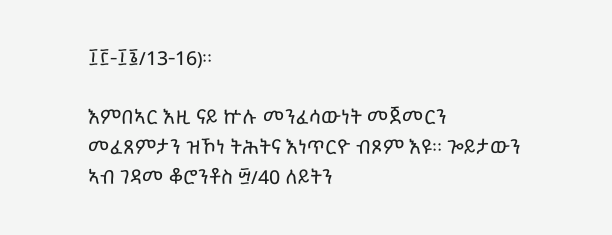፲፫-፲፮/13-16)።

እምበኣር እዚ ናይ ኵሉ መንፈሳውነት መጀመርን መፈጸምታን ዝኾነ ትሕትና እነጥርዮ ብጾም እዩ። ጐይታውን ኣብ ገዳመ ቆሮንቶስ ፵/40 ለይትን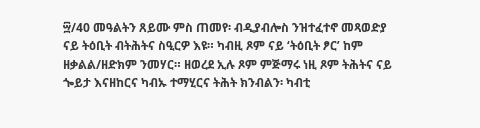፵/40 መዓልትን ጸይሙ ምስ ጠመየ፡ ብዲያብሎስ ንዝተፈተኖ መጻወድያ ናይ ትዕቢት ብትሕትና ስዒርዎ እዩ። ካብዚ ጾም ናይ ‘ትዕቢት ፆር’ ከም ዘቃልል/ዘድክም ንመሃር። ዘወረደ ኢሉ ጾም ምጅማሩ ነዚ ጾም ትሕትና ናይ ጐይታ እናዘከርና ካብኡ ተማሂርና ትሕት ክንብልን፡ ካብቲ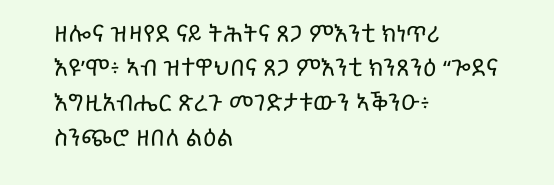ዘሎና ዝዛየደ ናይ ትሕትና ጸጋ ምእንቲ ክነጥሪ እዩ’ሞ፥ ኣብ ዝተዋህበና ጸጋ ምእንቲ ክንጸንዕ “ጐደና እግዚአብሔር ጽረጉ መገድታቱውን ኣቕንዑ፥ ስንጭሮ ዘበለ ልዕል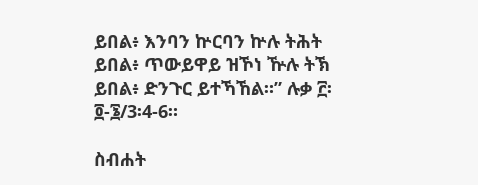ይበል፥ እንባን ኵርባን ኵሉ ትሕት ይበል፥ ጥውይዋይ ዝኾነ ዅሉ ትኽ ይበል፥ ድንጉር ይተኻኸል።” ሉቃ ፫፡፬-፮/3፡4-6።

ስብሐት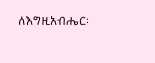ለእግዚአብሔር፡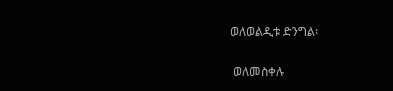ወለወልዲቱ ድንግል፡

 ወለመስቀሉ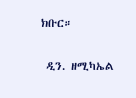ክቡር።

 ዲን. ዘሚካኤል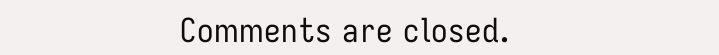Comments are closed.